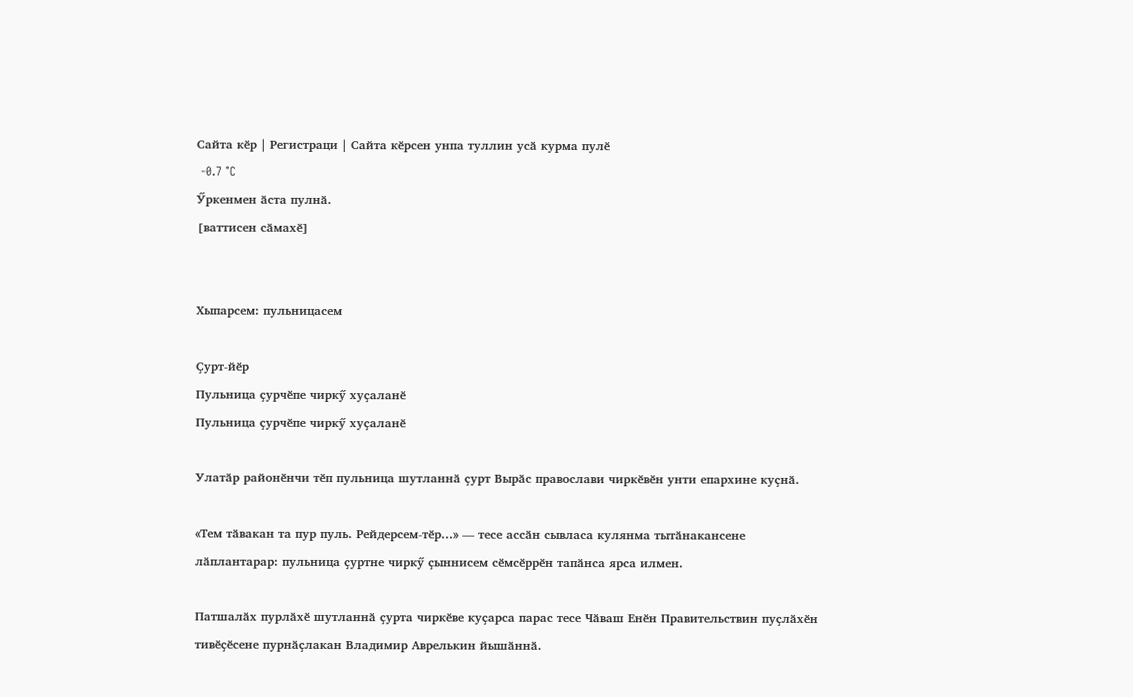Сайта кӗр | Регистраци | Сайта кӗрсен унпа туллин усӑ курма пулӗ
 -0.7 °C
Ӳркенмен ӑста пулнӑ.
[ваттисен сӑмахӗ]


Хыпарсем: пульницасем

Ҫурт-йӗр
Пульница ҫурчӗпе чиркӳ хуҫаланӗ
Пульница ҫурчӗпе чиркӳ хуҫаланӗ

Улатӑр районӗнчи тӗп пульница шутланнӑ ҫурт Вырӑс православи чиркӗвӗн унти епархине куҫнӑ.

«Тем тӑвакан та пур пуль. Рейдерсем-тӗр...» — тесе ассӑн сывласа кулянма тытӑнакансене лӑплантарар: пульница ҫуртне чиркӳ ҫыннисем сӗмсӗррӗн тапӑнса ярса илмен.

Патшалӑх пурлӑхӗ шутланнӑ ҫурта чиркӗве куҫарса парас тесе Чӑваш Енӗн Правительствин пуҫлӑхӗн тивӗҫӗсене пурнӑҫлакан Владимир Аврелькин йышӑннӑ.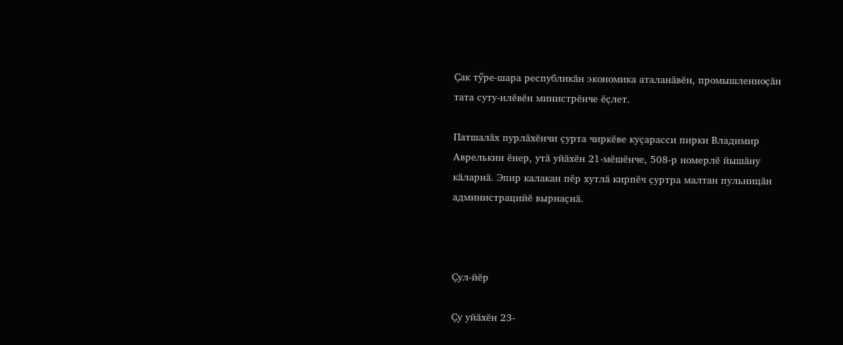Ҫак тӳре-шара республикӑн экономика аталанӑвӗн, промышленноҫӑн тата суту-илӗвӗн министрӗнче ӗҫлет.

Патшалӑх пурлӑхӗнчи ҫурта чиркӗве куҫарасси пирки Владимир Аврелькин ӗнер, утӑ уйӑхӗн 21-мӗшӗнче, 508-р номерлӗ йышӑну кӑларнӑ. Эпир калакан пӗр хутлӑ кирпӗч ҫуртра малтан пульницӑн администрацийӗ вырнаҫнӑ.



Ҫул-йӗр

Ҫу уйӑхӗн 23-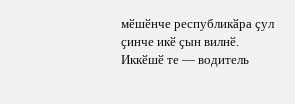мӗшӗнче республикӑра ҫул ҫинче икӗ ҫын вилнӗ. Иккӗшӗ те — водитель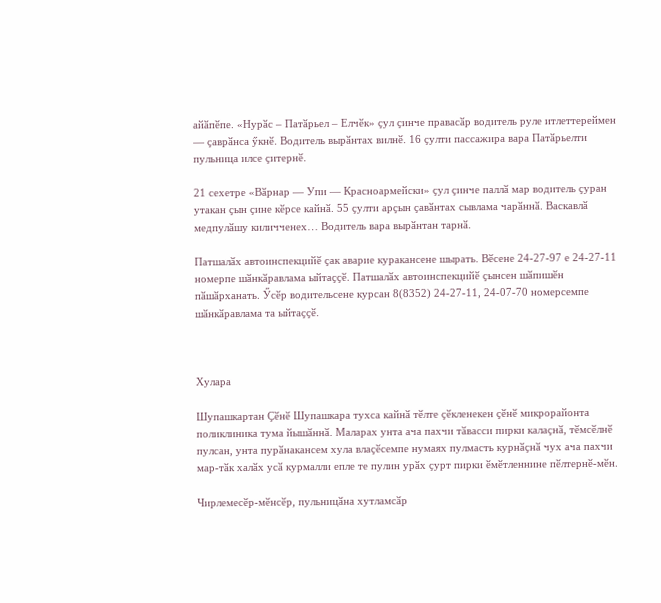айӑпӗпе. «Нурӑс – Патӑрьел – Елчӗк» ҫул ҫинче правасӑр водитель руле итлеттереймен — ҫаврӑнса ӳкнӗ. Водитель вырӑнтах вилнӗ. 16 ҫулти пассажира вара Патӑрьелти пульница илсе ҫитернӗ.

21 сехетре «Вӑрнар — Упи — Красноармейски» ҫул ҫинче паллӑ мар водитель ҫуран утакан ҫын ҫине кӗрсе кайнӑ. 55 ҫулти арҫын ҫавӑнтах сывлама чарӑннӑ. Васкавлӑ медпулӑшу киличченех… Водитель вара вырӑнтан тарнӑ.

Патшалӑх автоинспекцийӗ ҫак аварие куракансене шырать. Вӗсене 24-27-97 е 24-27-11 номерпе шӑнкӑравлама ыйтаҫҫӗ. Патшалӑх автоинспекцийӗ ҫынсен шӑпишӗн пӑшӑрханать. Ӳсӗр водительсене курсан 8(8352) 24-27-11, 24-07-70 номерсемпе шӑнкӑравлама та ыйтаҫҫӗ.



Хулара

Шупашкартан Ҫӗнӗ Шупашкара тухса кайнӑ тӗлте ҫӗкленекен ҫӗнӗ микрорайонта поликлиника тума йышӑннӑ. Маларах унта ача пахчи тӑвасси пирки калаҫнӑ, тӗмсӗлнӗ пулсан, унта пурӑнакансем хула влаҫӗсемпе нумаях пулмасть курнӑҫнӑ чух ача пахчи мар-тӑк халӑх усӑ курмалли епле те пулин урӑх ҫурт пирки ӗмӗтленнине пӗлтернӗ-мӗн.

Чирлемесӗр-мӗнсӗр, пульницӑна хутламсӑр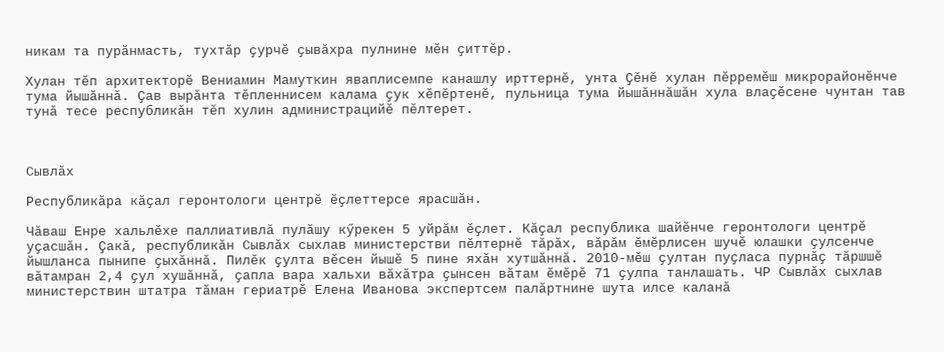никам та пурӑнмасть, тухтӑр ҫурчӗ ҫывӑхра пулнине мӗн ҫиттӗр.

Хулан тӗп архитекторӗ Вениамин Мамуткин яваплисемпе канашлу ирттернӗ, унта Ҫӗнӗ хулан пӗрремӗш микрорайонӗнче тума йышӑннӑ. Ҫав вырӑнта тӗпленнисем калама ҫук хӗпӗртенӗ, пульница тума йышӑннӑшӑн хула влаҫӗсене чунтан тав тунӑ тесе республикӑн тӗп хулин администрацийӗ пӗлтерет.



Сывлӑх

Республикӑра кӑҫал геронтологи центрӗ ӗҫлеттерсе ярасшӑн.

Чӑваш Енре хальлӗхе паллиативлӑ пулӑшу кӳрекен 5 уйрӑм ӗҫлет. Кӑҫал республика шайӗнче геронтологи центрӗ уҫасшӑн. Ҫакӑ, республикӑн Сывлӑх сыхлав министерстви пӗлтернӗ тӑрӑх, вӑрӑм ӗмӗрлисен шучӗ юлашки ҫулсенче йышланса пынипе ҫыхӑннӑ. Пилӗк ҫулта вӗсен йышӗ 5 пине яхӑн хутшӑннӑ. 2010-мӗш ҫултан пуҫласа пурнӑҫ тӑршшӗ вӑтамран 2,4 ҫул хушӑннӑ, ҫапла вара хальхи вӑхӑтра ҫынсен вӑтам ӗмӗрӗ 71 ҫулпа танлашать. ЧР Сывлӑх сыхлав министерствин штатра тӑман гериатрӗ Елена Иванова экспертсем палӑртнине шута илсе каланӑ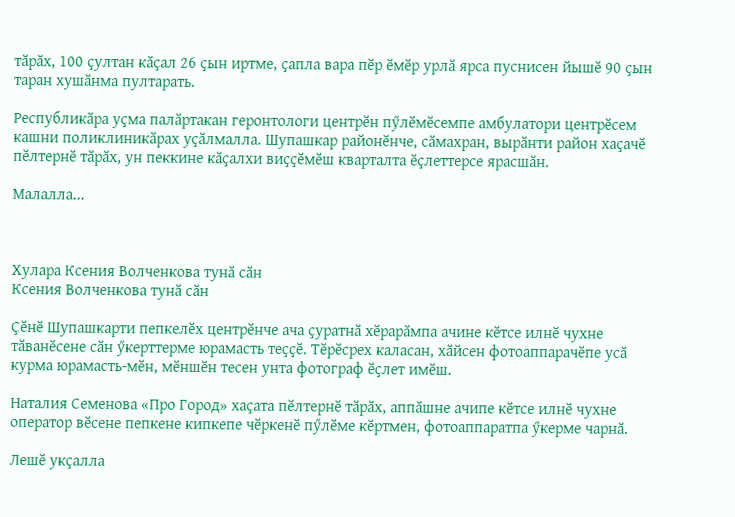тӑрӑх, 100 ҫултан кӑҫал 26 ҫын иртме, ҫапла вара пӗр ӗмӗр урлӑ ярса пуснисен йышӗ 90 ҫын таран хушӑнма пултарать.

Республикӑра уҫма палӑртакан геронтологи центрӗн пӳлӗмӗсемпе амбулатори центрӗсем кашни поликлиникӑрах уҫӑлмалла. Шупашкар районӗнче, сӑмахран, вырӑнти район хаҫачӗ пӗлтернӗ тӑрӑх, ун пеккине кӑҫалхи виҫҫӗмӗш кварталта ӗҫлеттерсе ярасшӑн.

Малалла...



Хулара Ксения Волченкова тунӑ сӑн
Ксения Волченкова тунӑ сӑн

Ҫӗнӗ Шупашкарти пепкелӗх центрӗнче ача ҫуратнӑ хӗрарӑмпа ачине кӗтсе илнӗ чухне тӑванӗсене сӑн ӳкерттерме юрамасть теҫҫӗ. Тӗрӗсрех каласан, хӑйсен фотоаппарачӗпе усӑ курма юрамасть-мӗн, мӗншӗн тесен унта фотограф ӗҫлет имӗш.

Наталия Семенова «Про Город» хаҫата пӗлтернӗ тӑрӑх, аппӑшне ачипе кӗтсе илнӗ чухне оператор вӗсене пепкене кипкепе чӗркенӗ пӳлӗме кӗртмен, фотоаппаратпа ӳкерме чарнӑ.

Лешӗ укҫалла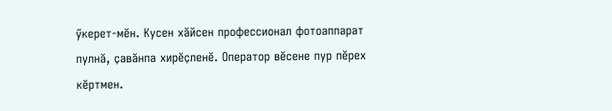ӳкерет-мӗн. Кусен хӑйсен профессионал фотоаппарат пулнӑ, ҫавӑнпа хирӗҫленӗ. Оператор вӗсене пур пӗрех кӗртмен.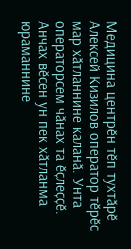Медицина центрӗн тӗп тухтӑрӗ Алексей Кизилов оператор тӗрӗс мар хӑтланнине каланӑ. Унта операторсем чӑнах та ӗҫлеҫҫӗ. Анчах вӗсен ун пек хӑтланма юраманнине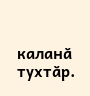каланӑ тухтӑр.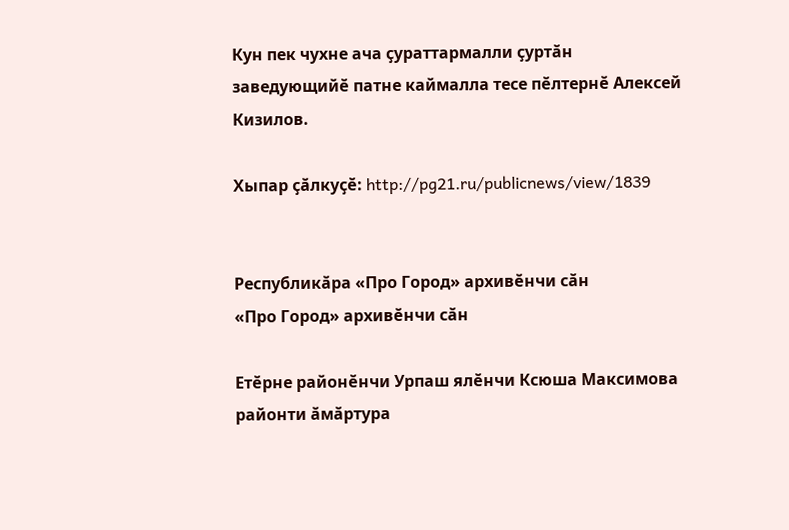Кун пек чухне ача ҫураттармалли ҫуртӑн заведующийӗ патне каймалла тесе пӗлтернӗ Алексей Кизилов.

Хыпар ҫӑлкуҫӗ: http://pg21.ru/publicnews/view/1839


Республикӑра «Про Город» архивӗнчи сӑн
«Про Город» архивӗнчи сӑн

Етӗрне районӗнчи Урпаш ялӗнчи Ксюша Максимова районти ӑмӑртура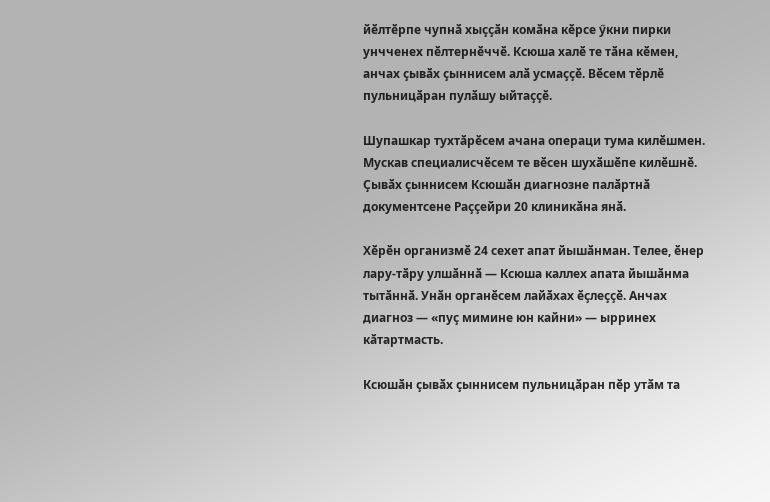йӗлтӗрпе чупнӑ хыҫҫӑн комӑна кӗрсе ӳкни пирки унчченех пӗлтернӗччӗ. Ксюша халӗ те тӑна кӗмен, анчах ҫывӑх ҫыннисем алӑ усмаҫҫӗ. Вӗсем тӗрлӗ пульницӑран пулӑшу ыйтаҫҫӗ.

Шупашкар тухтӑрӗсем ачана операци тума килӗшмен. Мускав специалисчӗсем те вӗсен шухӑшӗпе килӗшнӗ. Ҫывӑх ҫыннисем Ксюшӑн диагнозне палӑртнӑ документсене Раҫҫейри 20 клиникӑна янӑ.

Хӗрӗн организмӗ 24 сехет апат йышӑнман. Телее, ӗнер лару-тӑру улшӑннӑ — Ксюша каллех апата йышӑнма тытӑннӑ. Унӑн органӗсем лайӑхах ӗҫлеҫҫӗ. Анчах диагноз — «пуҫ мимине юн кайни» — ырринех кӑтартмасть.

Ксюшӑн ҫывӑх ҫыннисем пульницӑран пӗр утӑм та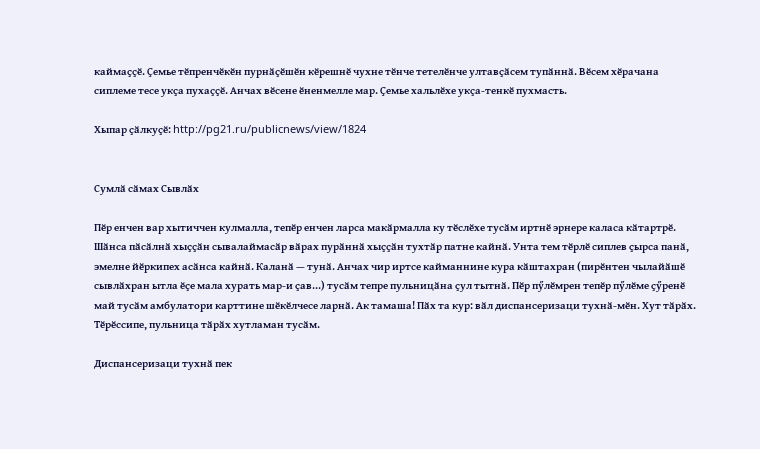каймаҫҫӗ. Ҫемье тӗпренчӗкӗн пурнӑҫӗшӗн кӗрешнӗ чухне тӗнче тетелӗнче ултавҫӑсем тупӑннӑ. Вӗсем хӗрачана сиплеме тесе укҫа пухаҫҫӗ. Анчах вӗсене ӗненмелле мар. Ҫемье хальлӗхе укҫа-тенкӗ пухмасть.

Хыпар ҫӑлкуҫӗ: http://pg21.ru/publicnews/view/1824


Сумлӑ сӑмах Сывлӑх

Пӗр енчен вар хытиччен кулмалла, тепӗр енчен ларса макӑрмалла ку тӗслӗхе тусӑм иртнӗ эрнере каласа кӑтартрӗ. Шӑнса пӑсӑлнӑ хыҫҫӑн сывалаймасӑр вӑрах пурӑннӑ хыҫҫӑн тухтӑр патне кайнӑ. Унта тем тӗрлӗ сиплев ҫырса панӑ, эмелне йӗркипех асӑнса кайнӑ. Каланӑ — тунӑ. Анчах чир иртсе кайманнине кура кӑштахран (пирӗнтен чылайӑшӗ сывлӑхран ытла ӗҫе мала хурать мар-и ҫав...) тусӑм тепре пульницӑна ҫул тытнӑ. Пӗр пӳлӗмрен тепӗр пӳлӗме ҫӳренӗ май тусӑм амбулатори карттине шӗкӗлчесе ларнӑ. Ак тамаша! Пӑх та кур: вӑл диспансеризаци тухнӑ-мӗн. Хут тӑрӑх. Тӗрӗссипе, пульница тӑрӑх хутламан тусӑм.

Диспансеризаци тухнӑ пек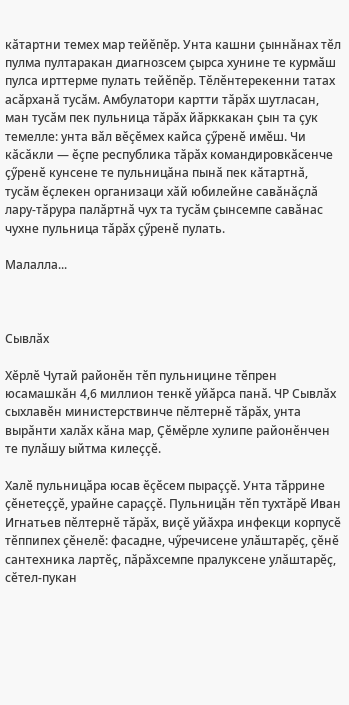кӑтартни темех мар тейӗпӗр. Унта кашни ҫыннӑнах тӗл пулма пултаракан диагнозсем ҫырса хунине те курмӑш пулса ирттерме пулать тейӗпӗр. Тӗлӗнтерекенни татах асӑрханӑ тусӑм. Амбулатори картти тӑрӑх шутласан, ман тусӑм пек пульница тӑрӑх йӑрккакан ҫын та ҫук темелле: унта вӑл вӗҫӗмех кайса ҫӳренӗ имӗш. Чи кӑсӑкли — ӗҫпе республика тӑрӑх командировкӑсенче ҫӳренӗ кунсене те пульницӑна пынӑ пек кӑтартнӑ, тусӑм ӗҫлекен организаци хӑй юбилейне савӑнӑҫлӑ лару-тӑрура палӑртнӑ чух та тусӑм ҫынсемпе савӑнас чухне пульница тӑрӑх ҫӳренӗ пулать.

Малалла...



Сывлӑх

Хӗрлӗ Чутай районӗн тӗп пульницине тӗпрен юсамашкӑн 4,6 миллион тенкӗ уйӑрса панӑ. ЧР Сывлӑх сыхлавӗн министерствинче пӗлтернӗ тӑрӑх, унта вырӑнти халӑх кӑна мар, Ҫӗмӗрле хулипе районӗнчен те пулӑшу ыйтма килеҫҫӗ.

Халӗ пульницӑра юсав ӗҫӗсем пыраҫҫӗ. Унта тӑррине ҫӗнетеҫҫӗ, урайне сараҫҫӗ. Пульницӑн тӗп тухтӑрӗ Иван Игнатьев пӗлтернӗ тӑрӑх, виҫӗ уйӑхра инфекци корпусӗ тӗппипех ҫӗнелӗ: фасадне, чӳречисене улӑштарӗҫ, ҫӗнӗ сантехника лартӗҫ, пӑрӑхсемпе пралуксене улӑштарӗҫ, сӗтел-пукан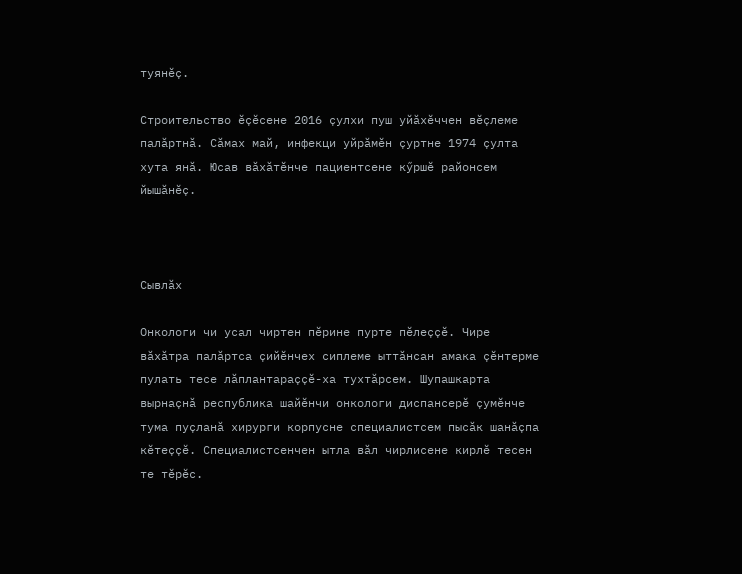туянӗҫ.

Строительство ӗҫӗсене 2016 ҫулхи пуш уйӑхӗччен вӗҫлеме палӑртнӑ. Сӑмах май, инфекци уйрӑмӗн ҫуртне 1974 ҫулта хута янӑ. Юсав вӑхӑтӗнче пациентсене кӳршӗ районсем йышӑнӗҫ.



Сывлӑх

Онкологи чи усал чиртен пӗрине пурте пӗлеҫҫӗ. Чире вӑхӑтра палӑртса ҫийӗнчех сиплеме ыттӑнсан амака ҫӗнтерме пулать тесе лӑплантараҫҫӗ-ха тухтӑрсем. Шупашкарта вырнаҫнӑ республика шайӗнчи онкологи диспансерӗ ҫумӗнче тума пуҫланӑ хирурги корпусне специалистсем пысӑк шанӑҫпа кӗтеҫҫӗ. Специалистсенчен ытла вӑл чирлисене кирлӗ тесен те тӗрӗс.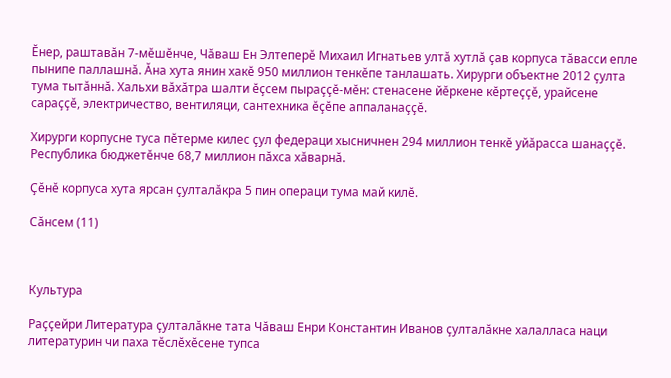Ӗнер, раштавӑн 7-мӗшӗнче, Чӑваш Ен Элтеперӗ Михаил Игнатьев ултӑ хутлӑ ҫав корпуса тӑвасси епле пынипе паллашнӑ. Ӑна хута янин хакӗ 950 миллион тенкӗпе танлашать. Хирурги объектне 2012 ҫулта тума тытӑннӑ. Хальхи вӑхӑтра шалти ӗҫсем пыраҫҫӗ-мӗн: стенасене йӗркене кӗртеҫҫӗ, урайсене сараҫҫӗ, электричество, вентиляци, сантехника ӗҫӗпе аппаланаҫҫӗ.

Хирурги корпусне туса пӗтерме килес ҫул федераци хысничнен 294 миллион тенкӗ уйӑрасса шанаҫҫӗ. Республика бюджетӗнче 68,7 миллион пӑхса хӑварнӑ.

Ҫӗнӗ корпуса хута ярсан ҫулталӑкра 5 пин операци тума май килӗ.

Сӑнсем (11)



Культура

Раҫҫейри Литература ҫулталӑкне тата Чӑваш Енри Константин Иванов ҫулталӑкне халалласа наци литературин чи паха тӗслӗхӗсене тупса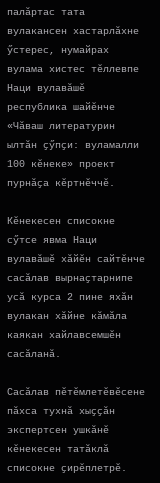палӑртас тата вулакансен хастарлӑхне ӳстерес, нумайрах вулама хистес тӗллевпе Наци вулавӑшӗ республика шайӗнче «Чӑваш литературин ылтӑн ҫӳпҫи: вуламалли 100 кӗнеке» проект пурнӑҫа кӗртнӗччӗ.

Кӗнекесен списокне сӳтсе явма Наци вулавӑшӗ хӑйӗн сайтӗнче сасӑлав вырнаҫтарнипе усӑ курса 2 пине яхӑн вулакан хӑйне кӑмӑла каякан хайлавсемшӗн сасӑланӑ.

Сасӑлав пӗтӗмлетӗвӗсене пӑхса тухнӑ хыҫҫӑн экспертсен ушкӑнӗ кӗнекесен татӑклӑ списокне ҫирӗплетрӗ.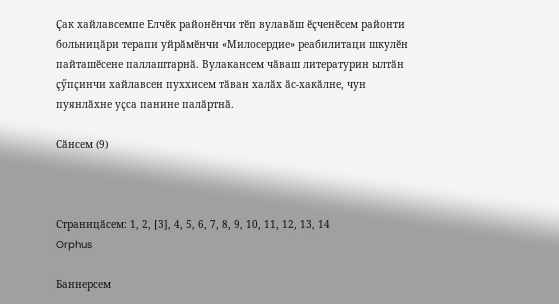Ҫак хайлавсемпе Елчӗк районӗнчи тӗп вулавӑш ӗҫченӗсем районти больницӑри терапи уйрӑмӗнчи «Милосердие» реабилитаци шкулӗн пайташӗсене паллаштарнӑ. Вулакансем чӑваш литературин ылтӑн ҫӳпҫинчи хайлавсен пуххисем тӑван халӑх ӑс-хакӑлне, чун пуянлӑхне уҫса панине палӑртнӑ.

Сӑнсем (9)



Страницӑсем: 1, 2, [3], 4, 5, 6, 7, 8, 9, 10, 11, 12, 13, 14
Orphus

Баннерсем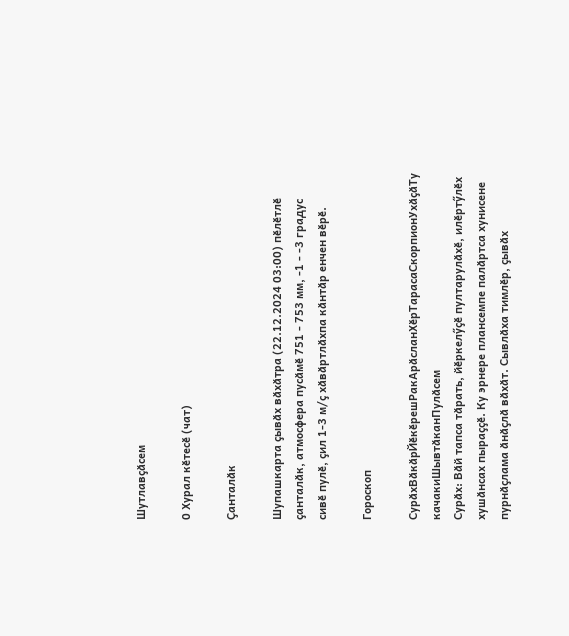Шутлавҫӑсем

0 Хурал кӗтесӗ (чат)

Ҫанталӑк

Шупашкарта ҫывӑх вӑхӑтра (22.12.2024 03:00) пӗлӗтлӗ ҫанталӑк, атмосфера пусӑмӗ 751 - 753 мм, -1 - -3 градус сивӗ пулӗ, ҫил 1-3 м/ҫ хӑвӑртлӑхпа кӑнтӑр енчен вӗрӗ.

Гороскоп

СурӑхВӑкӑрЙӗкӗрешРакАрӑсланХӗрТарасаСкорпионУхӑҫӑТу качакиШывтӑканПулӑсем
Сурӑх: Вӑй тапса тӑрать, йӗркелӳҫӗ пултарулӑхӗ, илӗртӳлӗх хушӑнсах пыраҫҫӗ. Ку эрнере плансемпе палӑртса хунисене пурнӑҫлама ӑнӑҫлӑ вӑхӑт. Сывлӑха тимлӗр, ҫывӑх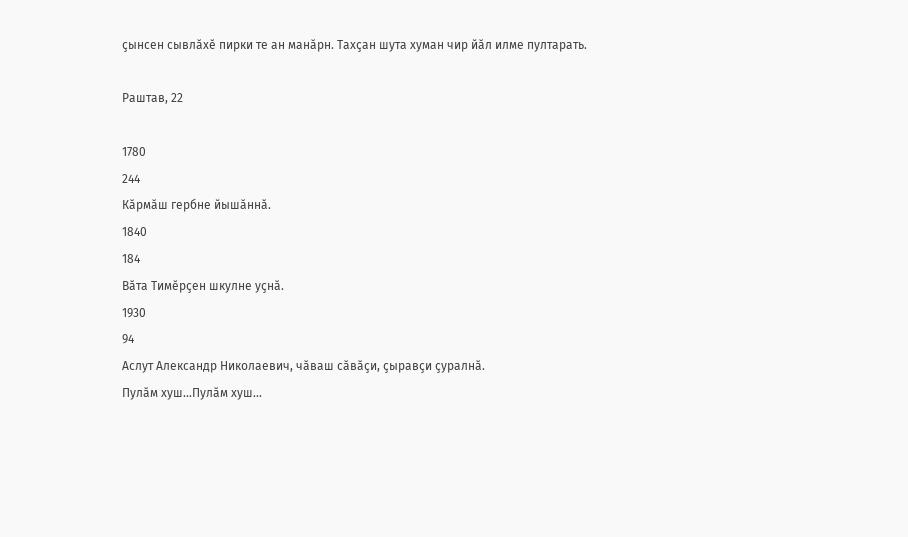ҫынсен сывлӑхӗ пирки те ан манӑрн. Тахҫан шута хуман чир йӑл илме пултарать.

Раштав, 22

1780
244
Кӑрмӑш гербне йышӑннӑ.
1840
184
Вӑта Тимӗрҫен шкулне уҫнӑ.
1930
94
Аслут Александр Николаевич, чӑваш сӑвӑҫи, ҫыравҫи ҫуралнӑ.
Пулӑм хуш...Пулӑм хуш...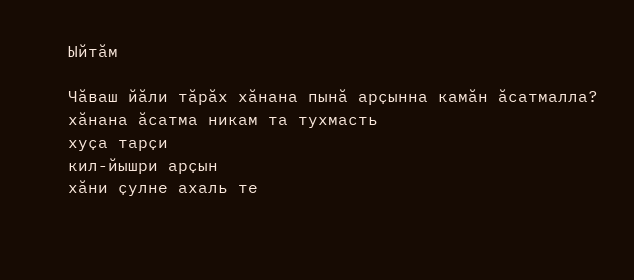Ыйтӑм

Чӑваш йӑли тӑрӑх хӑнана пынӑ арҫынна камӑн ӑсатмалла?
хӑнана ӑсатма никам та тухмасть
хуҫа тарҫи
кил-йышри арҫын
хӑни ҫулне ахаль те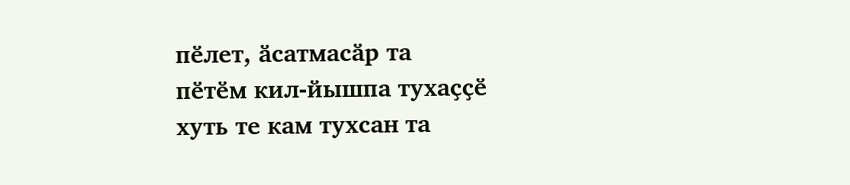пӗлет, ӑсатмасӑр та
пӗтӗм кил-йышпа тухаҫҫӗ
хуть те кам тухсан та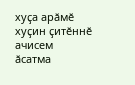хуҫа арӑмӗ
хуҫин ҫитӗннӗ ачисем
ӑсатма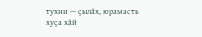тухни — ҫылӑх, юрамасть
хуҫа хӑй